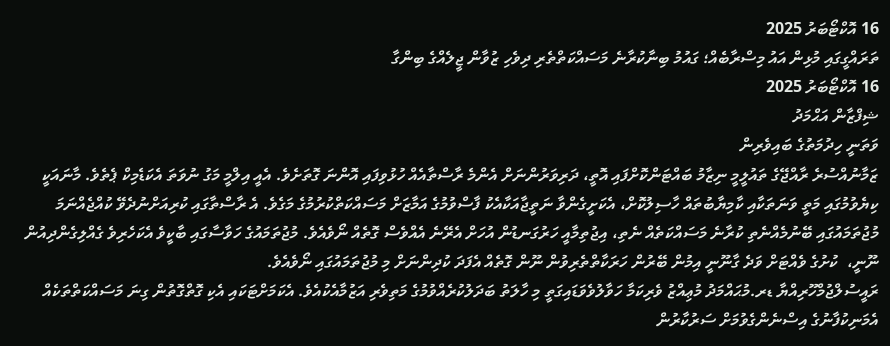16 އޮކްޓޯބަރު 2025
ތަރައްގީގައި މުޅިން އައު މިސްރާބެއް؛ ގައުމު ބިނާކުރާނެ މަސައްކަތްތެރި ދިވެހި ޒުވާން ޖީލެއްގެ ބިންގާ
16 އޮކްޓޯބަރު 2025
ޝިފްޒާން އަޙްމަދު
ވަތަނީ ހިދުމަތުގެ ބައިވެރިން
ޒަމާނުއްސުރެ ރާއްޖޭގެ ތައުލީމީ ނިޒާމު ބައްޓަންކޮށްފައި އޮތީ، ދަރިވަރުންނަށް އެންމެ ރާސްތާއެއް ހުޅުވިފައި އޮންނަ ގޮތަށެވެ. އެއީ އިލްމީ މަގު ނުވަތަ އެކަޑެމިކް ޕެތެވެ. މާނައަކީ ކިޔެވުމުގައި މަތީ ވަނަތަކާއި ކާމިޔާބުތައް ހާސިލުކޮށް، އެކަށީގެންވާ ނަތީޖާއަކާއެކު ފާސްވުމުގެ އަމާޒަށް މަސައްކަތްކުރުމުގެ މަގެވެ. އެ ރާސްތާގައި ކުރިއަށްނުދެވޭ ކުއްޖެއްނަމަ މުޖުތަމައުގައި ބޭނުމެއްނެތި ކުރާނެ މަސައްކަތެއް ނެތި، އިޖުތިމާއީ ހަރުގަނޑުން އުހަށް އެރޭނެ އެއްވެސް ގޮތެއް ނޯވެއެވެ. މުޖުތަމައުގެ ހަވާސާގައި ބާކީވެ އެކަހެރިވެ ގެއްލިގެންދިއުން ނޫނީ،  ކުށުގެ ވެއްޓަށް ވަދެ ގާނޫނީ އިމުން ބޭރުން ހަރަކާތްތެރިވުން ނޫން ގޮތެއް އެފަދަ ކުދިންނަށް މި މުޖުތަމައުގައި ނޯވެއެވެ.
ރައީސުލްޖުމްހޫރިއްޔާ ޑރ.މުޙައްމަދު މުޢިއްޒު ވެރިކަމާ ހަވާލުވެވަޑައިގަތީ މި ހާލަތު ބަދަލުކުރެއްވުމުގެ މަތިވެރި އަޒުމާއެކުއެވެ. އެކަމަށްޓަކައި އެކި ގޮތްގޮތުން ގިނަ މަސައްކަތްތަކެއް އެމަނިކުފާނުގެ އިސްނެންގެވުމަށް ސަރުކާރުން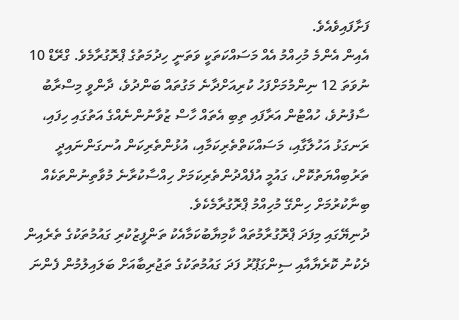ފަށާފައިވެއެވެ.
އެއިން އެންމެ މުހިއްމު އެއް މަސައްކަތަކީ ވަތަނީ ހިދުމަތުގެ ޕްރޮގުރާމެވެ. ގްރޭޑް 10 ނުވަތަ 12 ނިންމުމަށްފަހު ކުރިއަށްދާނެ މަގުތައް ބަންދުވެ، ދާންވީ މިސްރާބު ސާފުނުވެ، ހުއްޓުން އަރާފައި ތިބި އެތައް ހާސް ޒުވާނުންނެއްގެ އަތުގައި ހިފައި، ރަނގަޅު އަހުލާގާއި، މަސައްކަތްތެރިކަމާއި، އުޅުންތެރިކަން އުނގަންނައިދީ ތަރުބިއްޔަތުކޮށް، ގައުމީ އުފެއްދުންތެރިކަމަށް ހިއްސާކުރާނެ މުވާތިނުންތަކެއް ބިނާކުރުމަށް ހިންގޭ މުހިއްމު ޕްރޮގުރާމެކެވެ.
ދުނިޔޭގައި މިފަދަ ޕްރޮގުރާމުތައް ކާމިޔާބުކަމާއެކު ތަންފީޒުކުރި ގައުމުތަކުގެ ތެރެއިން ދެކުނު ކޮރެޔާއާއި ސިންގަޕޫރު ފަދަ ގައުމުތަކުގެ ތަޖުރިބާއަށް ބަލައިލުމުން ފެންނަ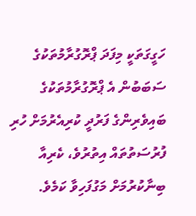ހަގީގަތަކީ މިފަދަ ޕްރޮގުރާމުތަކުގެ ސަބަބުން އެ ޕްރޮގުރާމުތަކުގެ ބައިވެރިންގެ ފަރުދީ ކުރިއެރުމަށް ހުރި ފުރުސަތުތައް އިތުރުވެ، ކެރިއާ ބިނާކުރުމަށް މަގުފަހިވާ ކަމެވެ.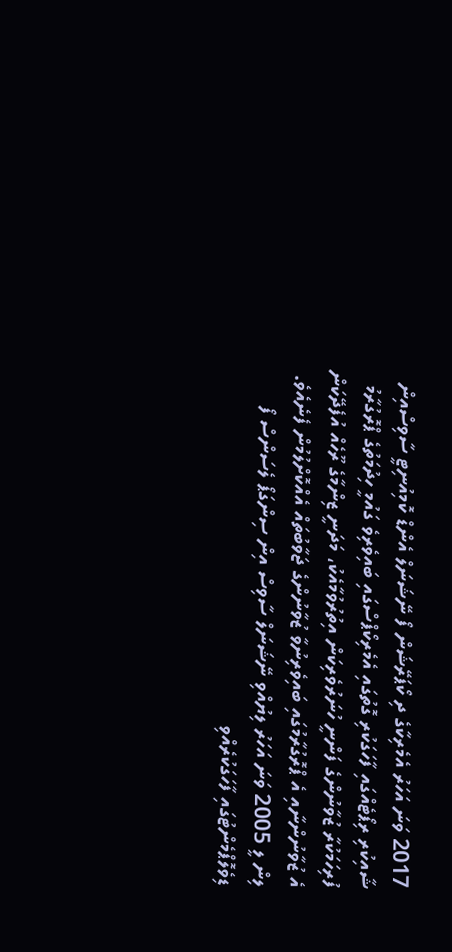2017 ވަނަ އަހަރު އެމެރިކާގެ ދި ކޯޕަރޭޝަން ފޯ ނޭޝަނަލް އެންޑް ކޮމިއުނިޓީ ސާވިސްއިން ޝާއިކުރި ރިޕޯޓެއްގައި ފާހަގަކުރި ގޮތުގައި އެމެރިކޯޕްސްގައި ބައިވެރިވެ ގައުމީ ހިދުމަތުގެ ޕްރޮގުރާމު ފުރިހަމަކުރާ ޒުވާނުންގެ ފަންނީ ހުނަރުވެރިކަން އިތުރުވުމާއެކު، މަދަނީ ޒިންމާގެ ރޫހެއް އުފެދޭކަން އެ ޒުވާނުންނާއި އެ ޕްރޮގުރާމުގައި ބައިވެރިނުވާ ޒުވާނުންގެ ޖަވާބުތައް އެއްކޮށްލުމުން ފެނެއެވެ.
ލިން ލީ 2005 ވަނަ އަހަރު ލިޔުއްވި ނޭޝަނަލް ސާވިސް އިން ސިންގަޕޯ ލެސަންސް ފޯ ޑިވެލޮޕްމެންޓުގައި ފާހަގަކުރެއްވި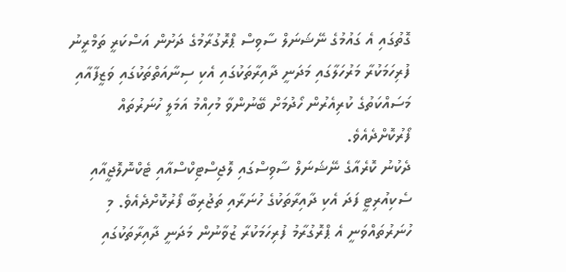ގޮތުގައި އެ ގައުމުގެ ނޭޝަނަލް ސާވިސް ޕްރޮގުރާމުގެ ދަށުން އަސްކަރީ ތަމްރީނު ފުރިހަމަކުރާ މަރުހަލާގައި މަދަނީ ދާއިރާތަކުގައި އެކި ސިނާއަތްތަކުގައި ވަޒީފާއާއި މަސައްކަތުގެ ކުރިއެރުން ހޯދުމަށް ބޭނުންވާ މުހިއްމު އަމަލީ ހުނަރުތައް ފޯރުކޮށްދެއެވެ.
ދެކުނު ކޮރެއާގެ ނޭޝަނަލް ސާވިސްގައި ލޮޖިސްޓިކްސްއާއި ޓެކްނޮލޮޖީއާއި ސެކިއުރިޓީ ފަދަ އެކި ދާއިރާތަކުގެ ހުނަރާއި ތަޖުރިބާ ފޯރުކޮށްދެއެވެ. މި ހުނަރުތައްވަނީ އެ ޕްރޮގުރާމު ފުރިހަމަކުރާ ޒުވާނުން މަދަނީ ދާއިރާތަކުގައި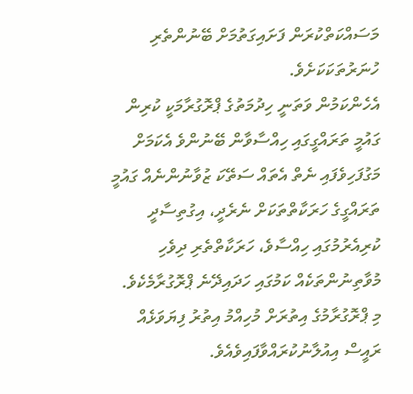މަސައްކަތްކުރަން ފަށައިގަތުމަށް ބޭނުންތެރި ހުނަރުތަކަކަށެވެ.
އެހެންކަމުން ވަތަނީ ހިދުމަތުގެ ޕްރޮގުރާމަކީ ކުރިން ގައުމީ ތަރައްގީގައި ހިއްސާވާން ބޭނުންވެ އެކަމަށް މަގުފަހިވެފައި ނެތް އެތައް ސަތޭކަ ޒުވާނުންނެއް ގައުމީ ތަރައްގީގެ ހަރަކާތްތަކަށް ނެރެދީ، އިގުތިސާދީ ކުރިއެރުމުގައި ހިއްސާވެ، ހަރަކާތްތެރި ދިވެހި މުވާތިނުންތަކެއް ކަމުގައި ހަދައިދޭނެ ޕްރޮގުރާމެކެވެ.
މި ޕްރޮގުރާމުގެ އިތުރަށް މުހިއްމު އިތުރު ފިޔަވަޅެއް ރައީސް އިއުލާނުކުރައްވާފައިވެއެވެ.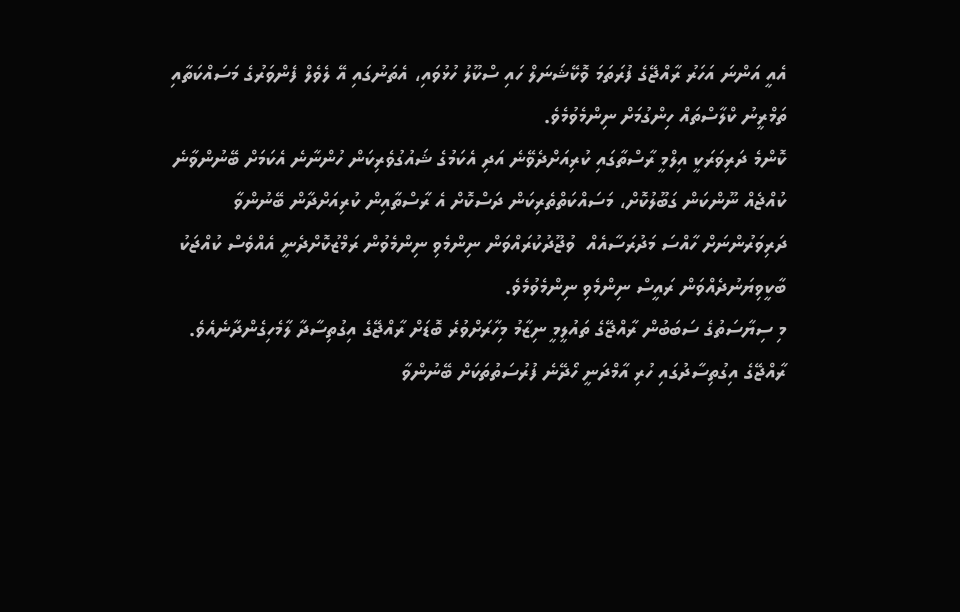އެއީ އަންނަ އަހަރު ރާއްޖޭގެ ފުރަތަމަ ވޮކޭޝަނަލް ހައި ސްކޫލު ހުޅުވައި، އެތަނުގައި އޭ ލެވެލް ފެންވަރުގެ މަސައްކަތާއި ތަމްރީނު ކްލާސްތައް ހިންގުމަށް ނިންމެވުމެވެ.
ކޮންމެ ދަރިވަރަކީ އިލްމީ ރާސްތާގައި ކުރިއަށްދެވޭނެ އަދި އެކަމުގެ ޝައުގުވެރިކަން ހުންނާނެ އެކަމަށް ބޭނުންވާނެ ކުއްޖެއް ނޫންކަން ގަބޫލުކޮށް، މަސައްކަތްތެރިކަން ދަސްކޮށް އެ ރާސްތާއިން ކުރިއަށްދާން ބޭނުންވާ ދަރިވަރުންނަށް ހާއްސަ މަދުރަސާއެއް  ވުޖޫދުކުރައްވަން ނިންމެވި ނިންމެވުން ރަމްޒުކޮށްދެނީ އެއްވެސް ކުއްޖަކު ބާކީވިޔަނުދެއްވަން ރައީސް ނިންމެވި ނިންމެވުމެވެ.
މި ސިޔާސަތުގެ ސަބަބުން ރާއްޖޭގެ ތައުލީމީ ނިޒާމު މިހާރަށްވުރެ ބޮޑަށް ރާއްޖޭގެ އިގުތިސާދާ ލާމެހިގެންދާނެއެވެ. ރާއްޖޭގެ އިގުތިސާދުގައި ހުރި އާމްދަނީ ހޯދޭނެ ފުރުސަތުތަކަށް ބޭނުންވާ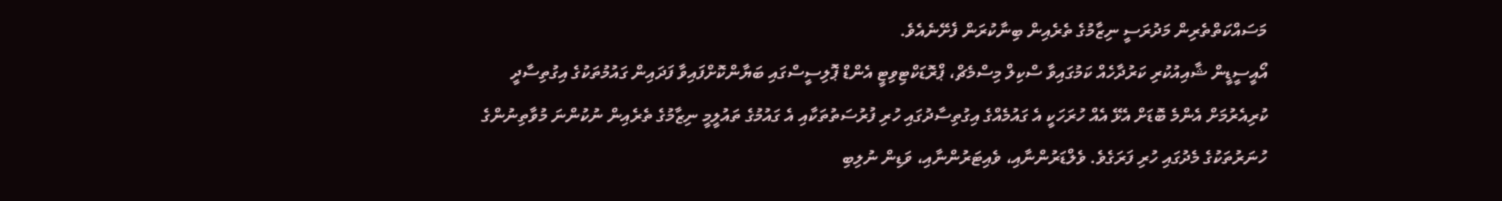މަސައްކަތްތެރިން މަދުރަސީ ނިޒާމުގެ ތެރެއިން ބިނާކުރަން ފެށޭނެއެވެ.
އޯއީސީޑީން ޝާއިއުކުރި ކަރުދާހެއް ކަމުގައިވާ ސްކިލް މިސްމެޗް، ޕްރޮޑަކްޓިވިޓީ އެންޑް ޕޮލިސީސްގައި ބަޔާންކޮށްފައިވާ ފަދައިން ގައުމުތަކުގެ އިގުތިސާދީ ކުރިއެރުމަށް އެންމެ ބޮޑަށް އެޅޭ އެއް ހުރަހަކީ އެ ގައުމެއްގެ އިގުތިސާދުގައި ހުރި ފުރުސަތުތަކާއި އެ ގައުމުގެ ތައުލީމީ ނިޒާމުގެ ތެރެއިން ނުކުންނަ މުވާތިނުންގެ ހުނަރުތަކުގެ މެދުގައި ހުރި ފަރަގެވެ. ވެލްޑަރުންނާއި، ވެއިޓަރުންނާއި، ވަޑިން ނުލިބި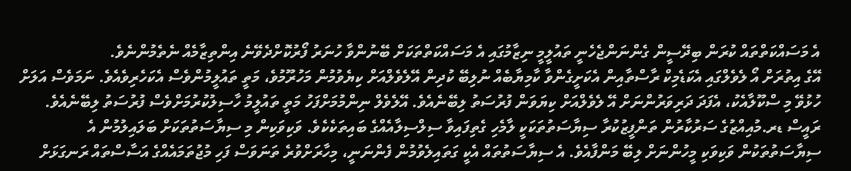އެ މަސައްކަތްތައް ކުރަން ބިދޭސީން ގެންނަންޖެހެނީ ތައުލީމީ ނިޒާމުގައި އެ މަސައްކަތްތަކަށް ބޭނުންވާ ހުނަރު ފޯރުކޮށްދެވޭނެ އިންތިޒާމެއް ނެތެމުންނެވެ.
އޭގެ އިތުރަށް އޯ ލެވެލްގައި އެކަޑެމިކް ރާސްތާއިން އެކަށީގެންވާ ކާމިޔާބެއް ނުލިބޭ ކުދިން އޭލެވެލްއަށް ކިޔެވުމުން މަހުރޫމުވެ، މަތީ ތައުލީމުންވެސް އެކަހެރިވެއެވެ. ނަމަވެސް އަލަށް ހުޅުވޭ މި ސްކޫލާއެކު، އެފަދަ ދަރިވަރުންނަށް އޭ ލެވެލްއަށް ކިޔަވަން ފުރުސަތު ލިބޭނެއެވެ. އޭލެވެލް ނިންމުމަށްފަހު މަތީ ތައުލީމު ހާސިލުކުރުމަށްވެސް ފުރުސަތު ލިބޭނެއެވެ.
ރައީސް ޑރ.މުއިއްޒުގެ ސަރުކާރުން ތަންފީޒުކުރާ ސިޔާސަތުތަކަކީ ލާމެހި ގެތިފައިވާ ސިލްސިލާއެއްގެ ބައިތަކެކެވެ. ވަކިވަކިން މި ސިޔާސަތުތަކަށް ބަލައިލުމުން އެ ސިޔާސަތުތަކުން ވަކިވަކި މީހުންނަށް ލިބޭ މަންފާއެވެ. އެ ސިޔާސަތުތައް އެކީ ގަތައިލެވުމުން ފެންނަނީ، މިހާރަށްވުރެ ތަނަވަސް ފަހި މުޖުތަމައެއްގެ އަސާސްތައް ރަނގަޅަށް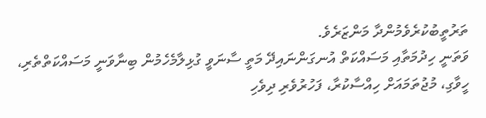ތަރުތީބުކުރެވެމުންދާ މަންޒަރެވެ.
ވަތަނީ ހިދުމަތާއި މަސައްކަތް އުނގަންނައިދޭ މަތީ ސާނަވީ ގުޅިލާމެހެމުން ބިނާވަނީ މަސައްކަތްތެރި، ހީވާގި، މުޖުތަމައަށް ހިއްސާކުރާ، ފަހުރުވެރި ދިވެހި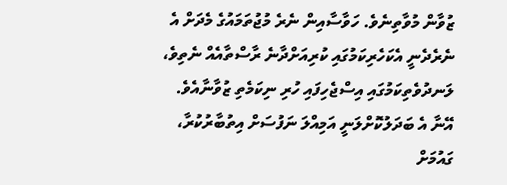ޒުވާން މުވާތިނެވެ. ހަވާސާއިން ނެރެ މުޖުތަމައުގެ މެދަށް އެ ނެރެދެނީ އެކަހެރިކަމުގައި ކުރިއަށްދާނެ ރާސްތާއެއް ނެތިވެ، ލަނދުވެތިކަމުގައި އިސްޖެހިފައި ހުރި ނިކަމެތި ޒުވާނާއެވެ. އޭނާ އެ ބަދަލުކޮށްލަނީ އަމިއްލަ ނަފުސަށް އިތުބާރުކުރާ، ގައުމަށް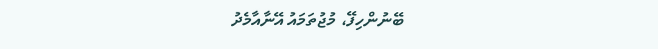ބޭނުންހިފޭ، މުޖުތަމައު އޭނާއާމެދު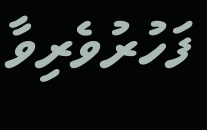ފަހުރުވެރިވާ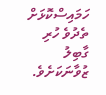ހަމައިސްކޮޅަށް ތެދުވެ ހުރި ގާބިލު ޒުވާނަކަށެވެ.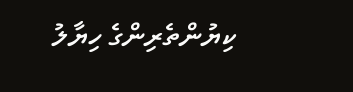ކިޔުންތެރިންގެ ހިޔާލު